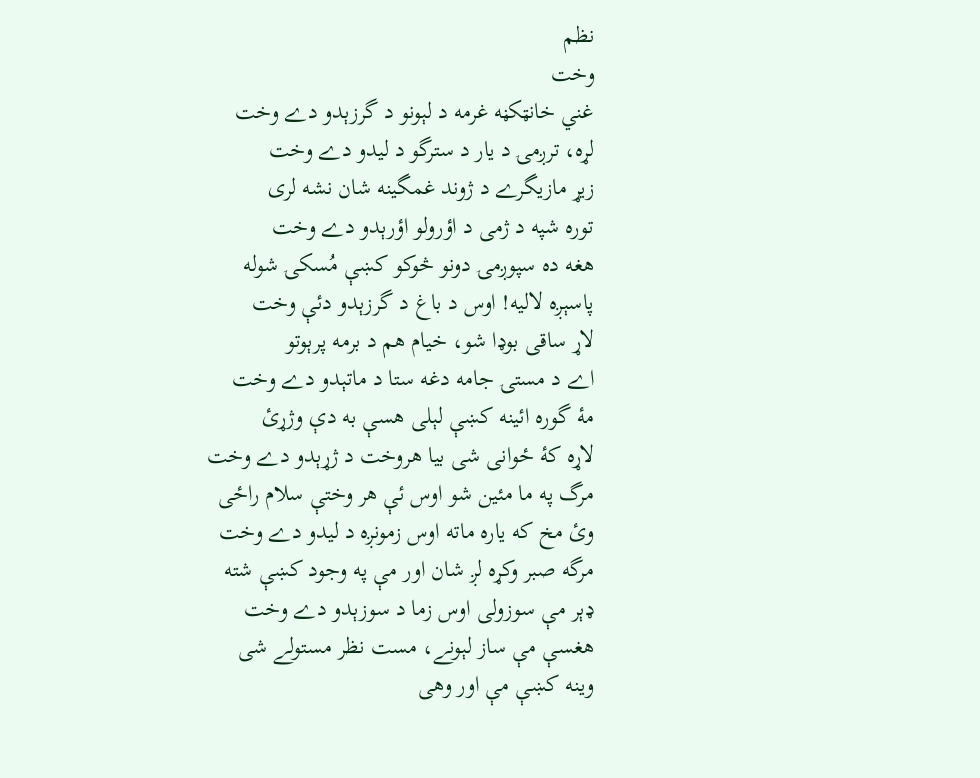نظم
وخت
غني خانټکڼه غرمه د لېونو د گرزېدو دے وخت
لړه، ترږمۍ د يار د سترگو د ليدو دے وخت
زيړ مازيگرے د ژوند غمگينه شان نشه لری
توره شپه د ژمی د اؤرولو اؤرېدو دے وخت
هغه ده سپوږمۍ دونو څوکو کښې مُسکۍ شوله
پاسېږه لاليه! اوس د باغ د گرزېدو دئې وخت
لاړ ساقی بوډا شو، خيام هم د برمه پرېوتو
اے د مستۍ جامه دغه ستا د ماتېدو دے وخت
مۀ گوره ائينه کښې لېلی هسې به دې وژړئ
لاړه کۀ ځوانی شی بيا هروخت د ژړېدو دے وخت
مرگ په ما مئين شو اوس ئې هر وختې سلام راځی
وئ مخ که ياره ماته اوس زمونږه د ليدو دے وخت
مرگه صبر وکړه لږ شان اور مې په وجود کښې شته
ډېر مې سوزولی اوس زما د سوزېدو دے وخت
هغسې مې ساز لېونے، مست نظر مستولے شی
وينه کښې مې اور وهی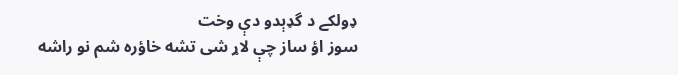ډولکے د گډېدو دې وخت
سوز اؤ ساز چې لاړ شی تشه خاؤره شم نو راشه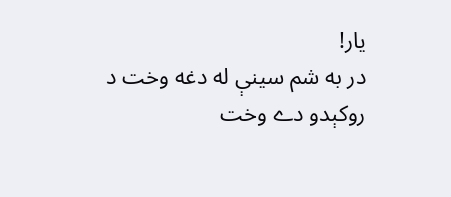يار!
در به شم سينې له دغه وخت د روکېدو دے وخت